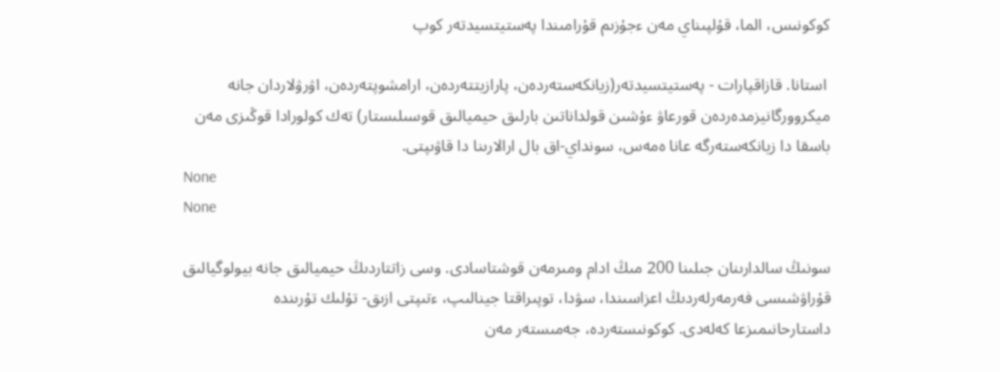كوكونىس، الما، قۇلپىناي مەن ءجۇزىم قۇرامىندا پەستيتسيدتەر كوپ

 استانا. قازاقپارات - پەستيتسيدتەر(زيانكەستەردەن، پارازيتتەردەن، ارامشوپتەردەن، اۋرۋلاردان جانە ميكروورگانيزمدەردەن قورعاۋ ءۇشىن قولداناتىن بارلىق حيميالىق قوسىلىستار) تەك كولورادا قوڭىزى مەن باسقا دا زيانكەستەرگە عانا ەمەس، سونداي-اق بال ارالارىنا دا قاۋىپتى.
None
None

سونىڭ سالدارىنان جىلىنا 200 مىڭ ادام ومىرمەن قوشتاسادى. وسى زاتتاردىڭ حيميالىق جانە بيولوگيالىق قۇراۋشىسى فەرمەرلەردىڭ اعزاسىندا، سۋدا، توپىراقتا جينالىپ، ءتىپتى ازىق- تۇلىك تۇرىندە داستارحانىمىزعا كەلەدى. كوكونىستەردە، جەمىستەر مەن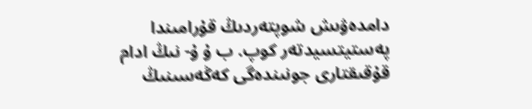دامدەۋىش شوپتەردىڭ قۇرامىندا پەستيتسيدتەر كوپ. ب ۇ ۇ- نىڭ ادام قۇقىقتارى جونىندەگى كەڭەسىنىڭ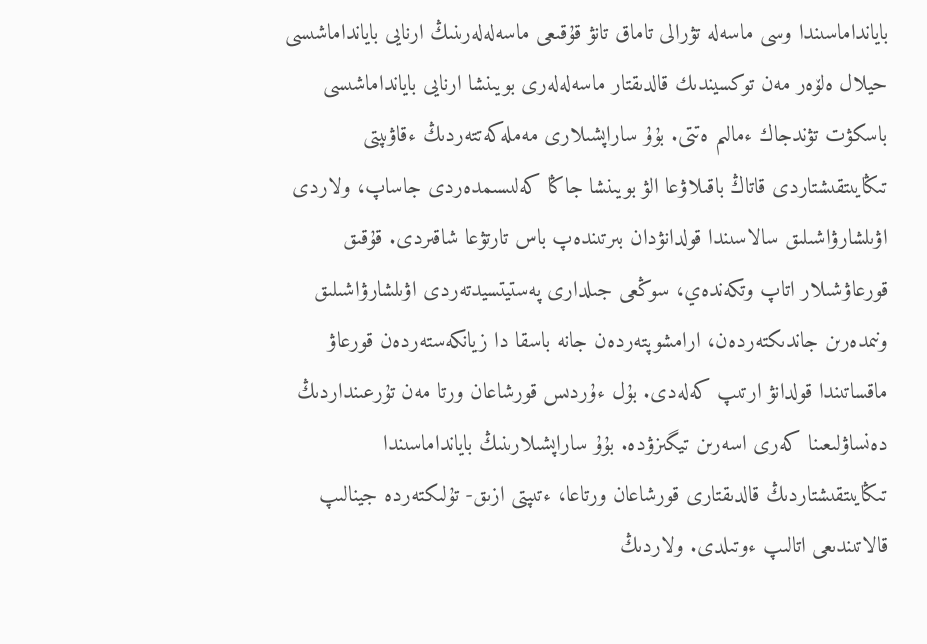بايانداماسىندا وسى ماسەلە تۋرالى تاماق تانۋ قۇقىعى ماسەلەلەرىنىڭ ارنايى بايانداماشىسى حيلال ەلۆەر مەن توكسيندىك قالدىقتار ماسەلەلەرى بويىنشا ارنايى بايانداماشىسى باسكۋت تۋندجاك ءمالىم ەتتى. بۇۇ ساراپشىلارى مەملەكەتتەردىڭ ءقاۋىپتى تىڭايىتقىشتاردى قاتاڭ باقىلاۋعا الۋ بويىنشا جاڭا كەلىسىمدەردى جاساپ، ولاردى اۋىلشارۋاشىلىق سالاسىندا قولدانۋدان بىرتىندەپ باس تارتۋعا شاقىردى. قۇقىق قورعاۋشىلار اتاپ وتكەندەي، سوڭعى جىلدارى پەستيتسيدتەردى اۋىلشارۋاشىلىق ونىمدەرىن جاندىكتەردەن، ارامشوپتەردەن جانە باسقا دا زيانكەستەردەن قورعاۋ ماقساتىندا قولدانۋ ارتىپ كەلەدى. بۇل ءۇردىس قورشاعان ورتا مەن تۇرعىنداردىڭ دەنساۋلىعىنا كەرى اسەرىن تيگىزۋدە. بۇۇ ساراپشىلارىنىڭ بايانداماسىندا تىڭايىتقىشتاردىڭ قالدىقتارى قورشاعان ورتاعا، ءتىپتى ازىق- تۇلىكتەردە جينالىپ قالاتىندىعى اتالىپ ءوتىلدى. ولاردىڭ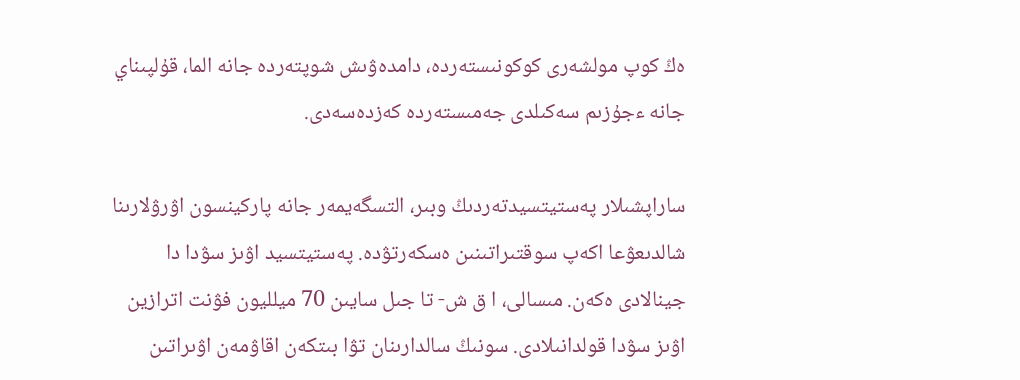ەڭ كوپ مولشەرى كوكونىستەردە، دامدەۋىش شوپتەردە جانە الما، قۇلپىناي جانە ءجۇزىم سەكىلدى جەمىستەردە كەزدەسەدى.

ساراپشىلار پەستيتسيدتەردىڭ وبىر، التسگەيمەر جانە پاركينسون اۋرۋلارىنا شالدىعۋعا اكەپ سوقتىراتىنىن ەسكەرتۋدە. پەستيتسيد اۋىز سۋدا دا جينالادى ەكەن. مىسالى، ا ق ش- تا جىل سايىن 70 ميلليون فۋنت اترازين اۋىز سۋدا قولدانىلادى. سونىڭ سالدارىنان تۋا بىتكەن اقاۋمەن اۋىراتىن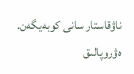ناۋقاستار سانى كوبەيگەن. ەۋروپالىق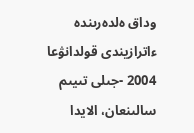وداق ەلدەرىندە ءاترازيندى قولدانۋعا 2004 -جىلى تىيىم سالىنعان، الايدا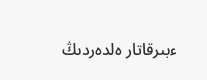ءبىرقاتار ەلدەردىڭ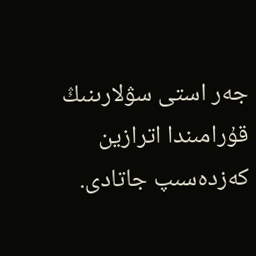جەر استى سۋلارىنىڭ قۇرامىندا اترازين كەزدەسىپ جاتادى.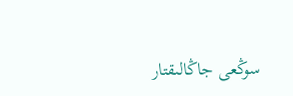سوڭعى جاڭالىقتار